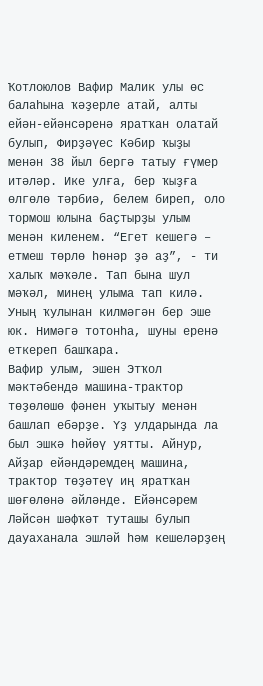Ҡотлоюлов Вафир Малик улы өс балаһына ҡәҙерле атай, алты ейән-ейәнсәренә яратҡан олатай булып, Фирҙәүес Кәбир ҡыҙы менән 38 йыл бергә татыу ғүмер итәләр. Ике улға, бер ҡыҙға өлгөлө тәрбиә, белем биреп, оло тормош юлына баҫтырҙы улым менән киленем. “Егет кешегә – етмеш төрлө һөнәр ҙә аҙ”, - ти халыҡ мәҡәле. Тап бына шул мәҡәл, минең улыма тап килә. Уның ҡулынан килмәгән бер эше юк. Нимәгә тотонһа, шуны еренә еткереп башҡара.
Вафир улым, эшен Этҡол мәктәбендә машина-трактор төҙөлөшө фәнен уҡытыу менән башлап ебәрҙе. Үҙ улдарында ла был эшкә һөйөү уятты. Айнур, Айҙар ейәндәремдең машина, трактор төҙәтеү иң яратҡан шөғөлөнә әйләнде. Ейәнсәрем Ләйсән шәфҡәт туташы булып дауаханала эшләй һәм кешеләрҙең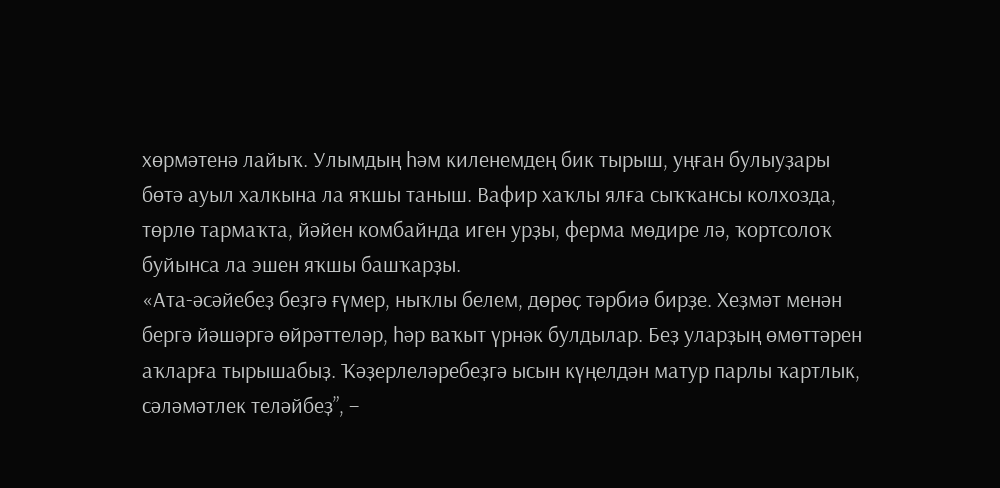хөрмәтенә лайыҡ. Улымдың һәм киленемдең бик тырыш, уңған булыуҙары бөтә ауыл халкына ла яҡшы таныш. Вафир хаҡлы ялға сыҡҡансы колхозда, төрлө тармаҡта, йәйен комбайнда иген урҙы, ферма мөдире лә, ҡортсолоҡ буйынса ла эшен яҡшы башҡарҙы.
«Ата-әсәйебеҙ беҙгә ғүмер, ныҡлы белем, дөрөҫ тәрбиә бирҙе. Хеҙмәт менән бергә йәшәргә өйрәттеләр, һәр ваҡыт үрнәк булдылар. Беҙ уларҙың өмөттәрен аҡларға тырышабыҙ. Ҡәҙерлеләребеҙгә ысын күңелдән матур парлы ҡартлык, сәләмәтлек теләйбеҙ”, –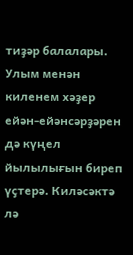тиҙәр балалары.
Улым менән киленем хәҙер ейән-ейәнсәрҙәрен дә күңел йылылығын биреп үҫтерә. Киләсәктә лә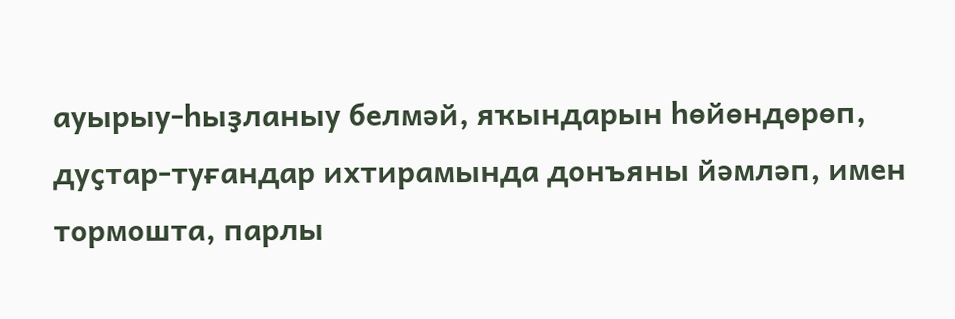ауырыу-һыҙланыу белмәй, яҡындарын һөйөндөрөп, дуҫтар-туғандар ихтирамында донъяны йәмләп, имен тормошта, парлы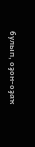булып, оҙон-оҙаҡ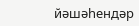йәшәһендәр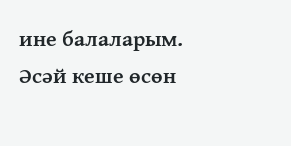ине балаларым. Әсәй кеше өсөн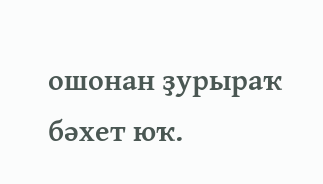ошонан ҙурыраҡ бәхет юҡ.